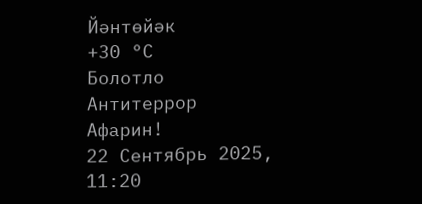Йәнтөйәк
+30 °С
Болотло
Антитеррор
Афарин!
22 Сентябрь 2025, 11:20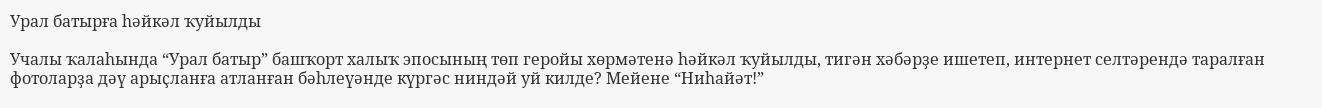Урал батырға һәйкәл ҡуйылды

Учалы ҡалаһында “Урал батыр” башҡорт халыҡ эпосының төп геройы хөрмәтенә һәйкәл ҡуйылды, тигән хәбәрҙе ишетеп, интернет селтәрендә таралған фотоларҙа дәү арыҫланға атланған бәһлеүәнде күргәс ниндәй уй килде? Мейене “Ниһайәт!”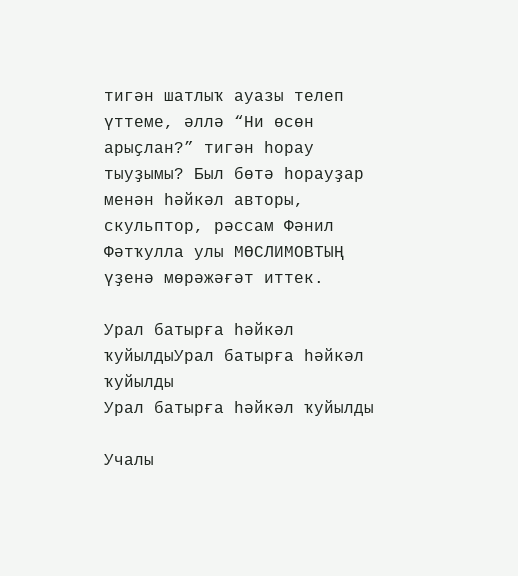тигән шатлыҡ ауазы телеп үттеме, әллә “Ни өсөн арыҫлан?” тигән һорау тыуҙымы? Был бөтә һорауҙар менән һәйкәл авторы, скульптор, рәссам Фәнил Фәтҡулла улы МӨСЛИМОВТЫҢ үҙенә мөрәжәғәт иттек.

Урал батырға һәйкәл ҡуйылдыУрал батырға һәйкәл ҡуйылды
Урал батырға һәйкәл ҡуйылды

Учалы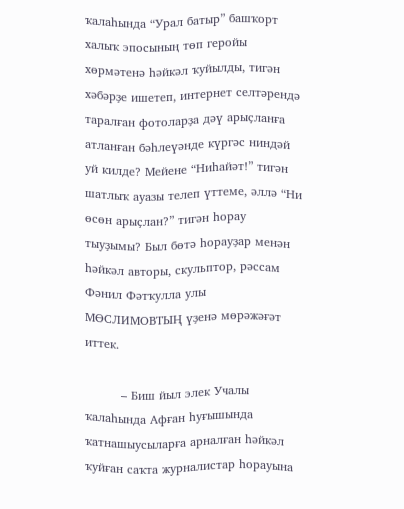ҡалаһында “Урал батыр” башҡорт халыҡ эпосының төп геройы хөрмәтенә һәйкәл ҡуйылды, тигән хәбәрҙе ишетеп, интернет селтәрендә таралған фотоларҙа дәү арыҫланға атланған бәһлеүәнде күргәс ниндәй уй килде? Мейене “Ниһайәт!” тигән шатлыҡ ауазы телеп үттеме, әллә “Ни өсөн арыҫлан?” тигән һорау тыуҙымы? Был бөтә һорауҙар менән һәйкәл авторы, скульптор, рәссам Фәнил Фәтҡулла улы МӨСЛИМОВТЫҢ үҙенә мөрәжәғәт иттек.

         – Биш йыл элек Учалы ҡалаһында Афған һуғышында ҡатнашыусыларға арналған һәйкәл ҡуйған саҡта журналистар һорауына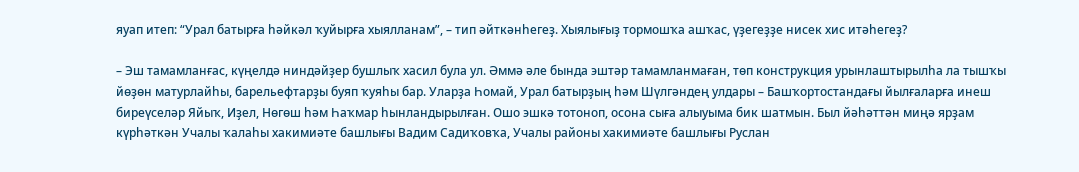яуап итеп: “Урал батырға һәйкәл ҡуйырға хыялланам”, – тип әйткәнһегеҙ. Хыялығыҙ тормошҡа ашҡас, үҙегеҙҙе нисек хис итәһегеҙ?

– Эш тамамланғас, күңелдә ниндәйҙер бушлыҡ хасил була ул. Әммә әле бында эштәр тамамланмаған, төп конструкция урынлаштырылһа ла тышҡы йөҙөн матурлайһы, барельефтарҙы буяп ҡуяһы бар. Уларҙа Һомай, Урал батырҙың һәм Шүлгәндең улдары – Башҡортостандағы йылғаларға инеш биреүселәр Яйыҡ, Иҙел, Нөгөш һәм Һаҡмар һынландырылған. Ошо эшкә тотоноп, осона сыға алыуыма бик шатмын. Был йәһәттән миңә ярҙам күрһәткән Учалы ҡалаһы хакимиәте башлығы Вадим Садиҡовҡа, Учалы районы хакимиәте башлығы Руслан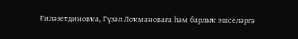Ғиләзетдиновҡа, Гүзәл Лоҡмановаға һәм барлыҡ эшселәргә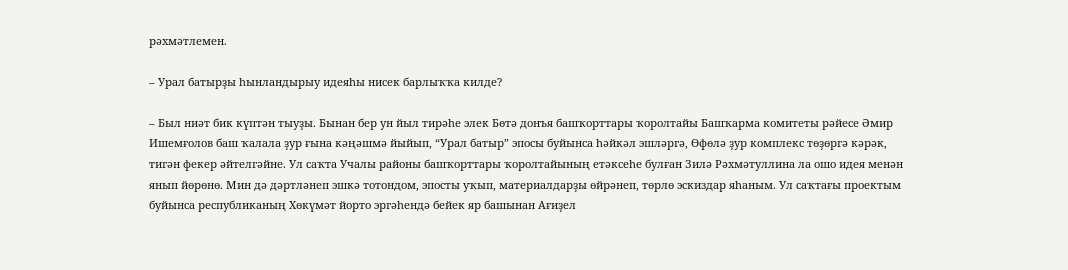рәхмәтлемен.

– Урал батырҙы һынландырыу идеяһы нисек барлыҡҡа килде?

– Был ниәт бик күптән тыуҙы. Бынан бер ун йыл тирәһе элек Бөтә донъя башҡорттары ҡоролтайы Башҡарма комитеты рәйесе Әмир Ишемғолов баш ҡалала ҙур ғына кәңәшмә йыйып, “Урал батыр” эпосы буйынса һәйкәл эшләргә, Өфөлә ҙур комплекс төҙөргә кәрәк, тигән фекер әйтелгәйне. Ул саҡта Учалы районы башҡорттары ҡоролтайының етәксеһе булған Зилә Рәхмәтуллина ла ошо идея менән янып йөрөнө. Мин дә дәртләнеп эшкә тотондом, эпосты уҡып, материалдарҙы өйрәнеп, төрлө эскиздар яһаным. Ул саҡтағы проектым буйынса республиканың Хөкүмәт йорто эргәһендә бейек яр башынан Ағиҙел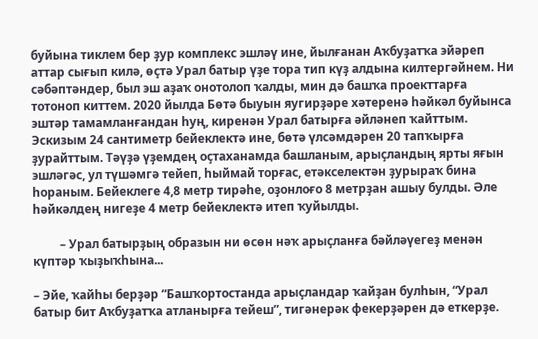буйына тиклем бер ҙур комплекс эшләү ине, йылғанан Аҡбуҙатҡа эйәреп аттар сығып килә, өҫтә Урал батыр үҙе тора тип күҙ алдына килтергәйнем. Ни сәбәптәндер, был эш аҙаҡ онотолоп ҡалды, мин дә башҡа проекттарға тотоноп киттем. 2020 йылда Бөтә быуын яугирҙәре хәтеренә һәйкәл буйынса эштәр тамамланғандан һуң, киренән Урал батырға әйләнеп ҡайттым. Эскизым 24 сантиметр бейеклектә ине, бөтә үлсәмдәрен 20 тапҡырға ҙурайттым. Тәүҙә үҙемдең оҫтаханамда башланым, арыҫландың ярты яғын эшләгәс, ул түшәмгә тейеп, һыймай торғас, етәкселектән ҙурыраҡ бина һораным. Бейеклеге 4,8 метр тирәһе, оҙонлоғо 8 метрҙан ашыу булды. Әле һәйкәлдең нигеҙе 4 метр бейеклектә итеп ҡуйылды.

         – Урал батырҙың образын ни өсөн нәҡ арыҫланға бәйләүегеҙ менән күптәр ҡыҙыҡһына...

– Эйе, ҡайһы берҙәр “Башҡортостанда арыҫландар ҡайҙан булһын, “Урал батыр бит Аҡбуҙатҡа атланырға тейеш”, тигәнерәк фекерҙәрен дә еткерҙе.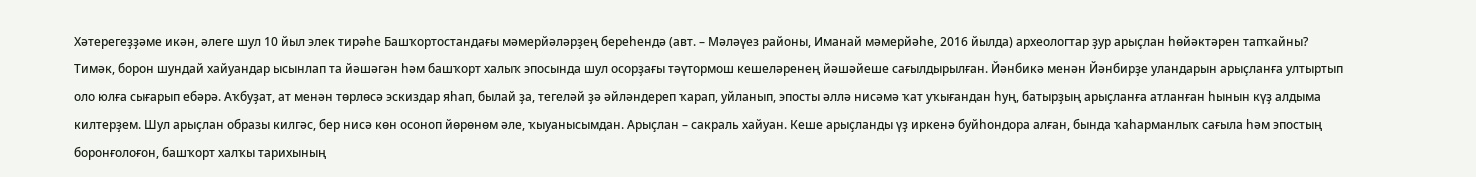Хәтерегеҙҙәме икән, әлеге шул 10 йыл элек тирәһе Башҡортостандағы мәмерйәләрҙең береһендә (авт. – Мәләүез районы, Иманай мәмерйәһе, 2016 йылда) археологтар ҙур арыҫлан һөйәктәрен тапҡайны? Тимәк, борон шундай хайуандар ысынлап та йәшәгән һәм башҡорт халыҡ эпосында шул осорҙағы тәүтормош кешеләренең йәшәйеше сағылдырылған. Йәнбикә менән Йәнбирҙе уландарын арыҫланға ултыртып оло юлға сығарып ебәрә. Аҡбуҙат, ат менән төрлөсә эскиздар яһап, былай ҙа, тегеләй ҙә әйләндереп ҡарап, уйланып, эпосты әллә нисәмә ҡат уҡығандан һуң, батырҙың арыҫланға атланған һынын күҙ алдыма килтерҙем. Шул арыҫлан образы килгәс, бер нисә көн осоноп йөрөнөм әле, ҡыуанысымдан. Арыҫлан – сакраль хайуан. Кеше арыҫланды үҙ иркенә буйһондора алған, бында ҡаһарманлыҡ сағыла һәм эпостың боронғолоғон, башҡорт халҡы тарихының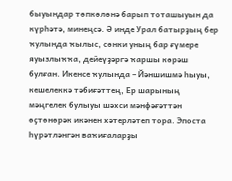быуындар төпкөлөнә барып тоташыуын да күрһәтә, минеңсә. Ә инде Урал батырҙың бер ҡулында ҡылыс, сөнки уның бар ғүмере яуызлыҡҡа, дейеүҙәргә ҡаршы көрәш булған. Икенсе ҡулында – Йәншишмә һыуы, кешелеккә тәбиғәттең, Ер шарының мәңгелек булыуы шәхси мәнфәғәттән өҫтөнөрәк икәнен хәтерләтеп тора. Эпоста һүрәтләнгән ваҡиғаларҙы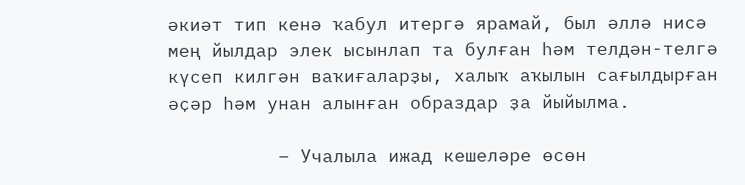әкиәт тип кенә ҡабул итергә ярамай, был әллә нисә мең йылдар элек ысынлап та булған һәм телдән-телгә күсеп килгән ваҡиғаларҙы, халыҡ аҡылын сағылдырған әҫәр һәм унан алынған образдар ҙа йыйылма.

          – Учалыла ижад кешеләре өсөн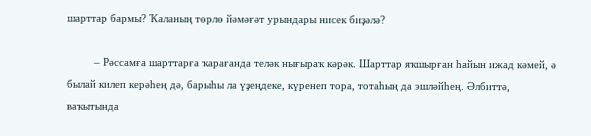шарттар бармы? Ҡаланың төрлө йәмәғәт урындары нисек биҙәлә?

         – Рәссамға шарттарға ҡарағанда теләк нығыраҡ кәрәк. Шарттар яҡшырған һайын ижад кәмей, ә былай килеп керәһең дә, барыһы ла үҙеңдеке, күренеп тора, тотаһың да эшләйһең. Әлбиттә, ваҡытында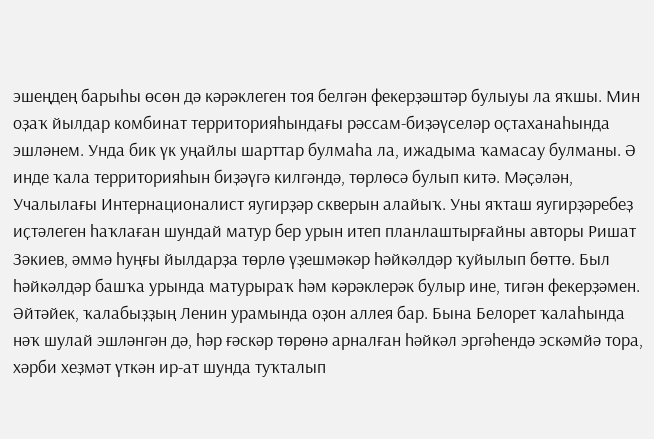эшеңдең барыһы өсөн дә кәрәклеген тоя белгән фекерҙәштәр булыуы ла яҡшы. Мин оҙаҡ йылдар комбинат территорияһындағы рәссам-биҙәүселәр оҫтаханаһында эшләнем. Унда бик үк уңайлы шарттар булмаһа ла, ижадыма ҡамасау булманы. Ә инде ҡала территорияһын биҙәүгә килгәндә, төрлөсә булып китә. Мәҫәлән, Учалылағы Интернационалист яугирҙәр скверын алайыҡ. Уны яҡташ яугирҙәребеҙ иҫтәлеген һаҡлаған шундай матур бер урын итеп планлаштырғайны авторы Ришат Зәкиев, әммә һуңғы йылдарҙа төрлө үҙешмәкәр һәйкәлдәр ҡуйылып бөттө. Был һәйкәлдәр башҡа урында матурыраҡ һәм кәрәклерәк булыр ине, тигән фекерҙәмен. Әйтәйек, ҡалабыҙҙың Ленин урамында оҙон аллея бар. Бына Белорет ҡалаһында нәҡ шулай эшләнгән дә, һәр ғәскәр төрөнә арналған һәйкәл эргәһендә эскәмйә тора, хәрби хеҙмәт үткән ир-ат шунда туҡталып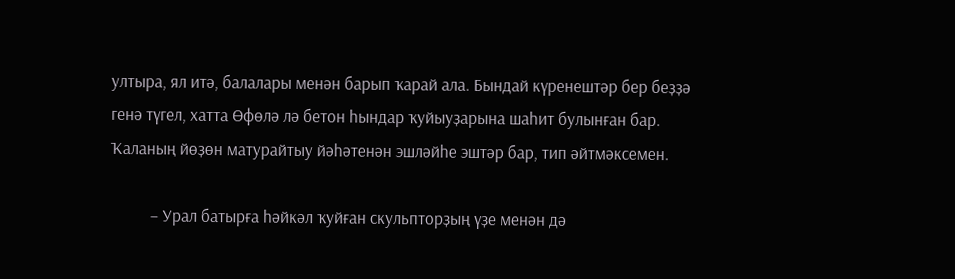ултыра, ял итә, балалары менән барып ҡарай ала. Бындай күренештәр бер беҙҙә генә түгел, хатта Өфөлә лә бетон һындар ҡуйыуҙарына шаһит булынған бар. Ҡаланың йөҙөн матурайтыу йәһәтенән эшләйһе эштәр бар, тип әйтмәксемен.

          – Урал батырға һәйкәл ҡуйған скульпторҙың үҙе менән дә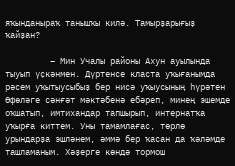яҡынданыраҡ танышҡы килә. Тамырҙарығыҙ ҡайҙан?

         – Мин Учалы районы Ахун ауылында тыуып үҫкәнмен. Дүртенсе класта уҡығанымда рәсем уҡытыусыбыҙ бер нисә уҡыусының һүрәтен Өфөләге сәнғәт мәктәбенә ебәреп, минең эшемде оҡшатып, имтихандар тапшырып, интернатҡа уҡырға киттем. Уны тамамлағас, төрлө урындарҙа эшләнем, әммә бер ҡасан да ҡәләмде ташламаным. Хәҙерге көндә тормош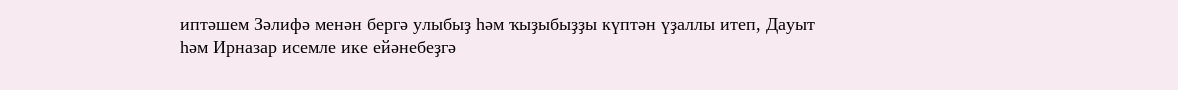иптәшем Зәлифә менән бергә улыбыҙ һәм ҡыҙыбыҙҙы күптән үҙаллы итеп, Дауыт һәм Ирназар исемле ике ейәнебеҙгә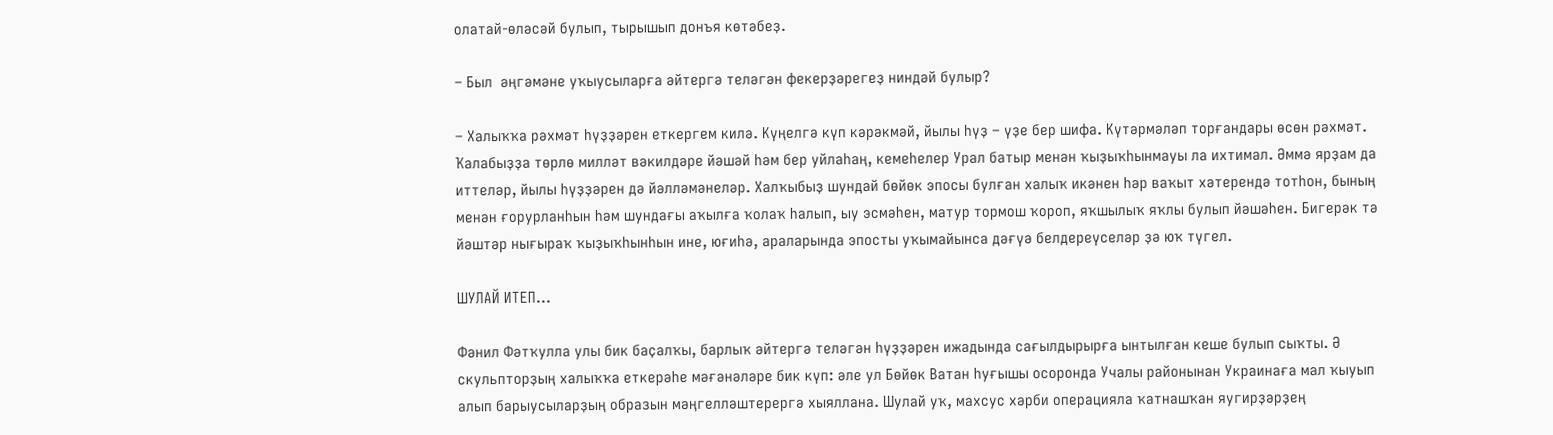олатай-өләсәй булып, тырышып донъя көтәбеҙ.

– Был  әңгәмәне уҡыусыларға әйтергә теләгән фекерҙәрегеҙ ниндәй булыр?

– Халыҡҡа рәхмәт һүҙҙәрен еткергем килә. Күңелгә күп кәрәкмәй, йылы һүҙ – үҙе бер шифа. Күтәрмәләп торғандары өсөн рәхмәт. Ҡалабыҙҙа төрлө милләт вәкилдәре йәшәй һәм бер уйлаһаң, кемеһелер Урал батыр менән ҡыҙыҡһынмауы ла ихтимал. Әммә ярҙам да иттеләр, йылы һүҙҙәрен дә йәлләмәнеләр. Халҡыбыҙ шундай бөйөк эпосы булған халыҡ икәнен һәр ваҡыт хәтерендә тотһон, бының менән ғорурланһын һәм шундағы аҡылға ҡолаҡ һалып, ыу эсмәһен, матур тормош ҡороп, яҡшылыҡ яҡлы булып йәшәһен. Бигерәк тә йәштәр нығыраҡ ҡыҙыҡһынһын ине, юғиһә, араларында эпосты уҡымайынса дәғүә белдереүселәр ҙә юҡ түгел.

ШУЛАЙ ИТЕП...

Фәнил Фәтҡулла улы бик баҫалҡы, барлыҡ әйтергә теләгән һүҙҙәрен ижадында сағылдырырға ынтылған кеше булып сыҡты. Ә скульпторҙың халыҡҡа еткерәһе мәғәнәләре бик күп: әле ул Бөйөк Ватан һуғышы осоронда Учалы районынан Украинаға мал ҡыуып алып барыусыларҙың образын мәңгелләштерергә хыяллана. Шулай уҡ, махсус хәрби операцияла ҡатнашҡан яугирҙәрҙең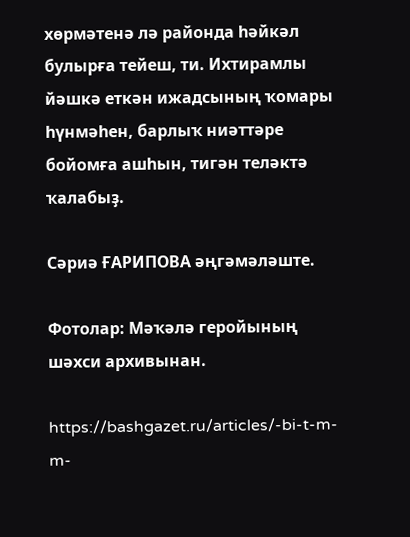хөрмәтенә лә районда һәйкәл булырға тейеш, ти. Ихтирамлы йәшкә еткән ижадсының ҡомары һүнмәһен, барлыҡ ниәттәре бойомға ашһын, тигән теләктә ҡалабыҙ.

Сәриә ҒАРИПОВА әңгәмәләште.

Фотолар: Мәҡәлә геройының шәхси архивынан.

https://bashgazet.ru/articles/-bi-t-m-m-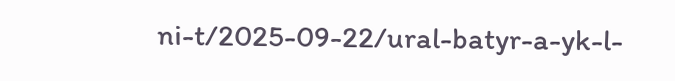ni-t/2025-09-22/ural-batyr-a-yk-l-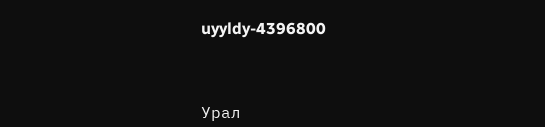uyyldy-4396800



Урал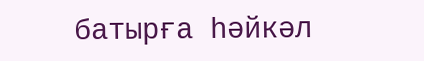батырға һәйкәл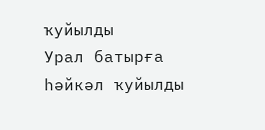ҡуйылды
Урал батырға һәйкәл ҡуйылды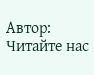Автор:
Читайте нас